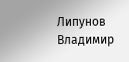Липунов Владимир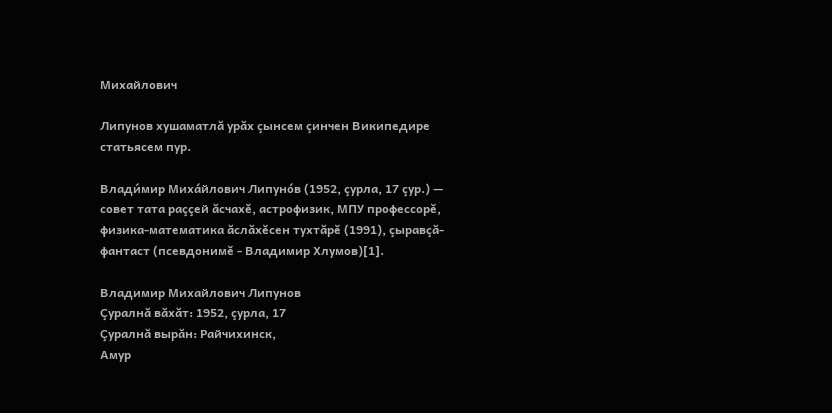Михайлович

Липунов хушаматлă урăх çынсем çинчен Википедире статьясем пур.

Влади́мир Миха́йлович Липуно́в (1952, çурла, 17 çур.) — совет тата раççей ăсчахĕ, астрофизик, МПУ профессорĕ, физика-математика ăслăхĕсен тухтăрĕ (1991), çыравçă-фантаст (псевдонимĕ - Владимир Хлумов)[1].

Владимир Михайлович Липунов
Çуралнă вăхăт: 1952, çурла, 17
Çуралнă вырăн: Райчихинск,
Амур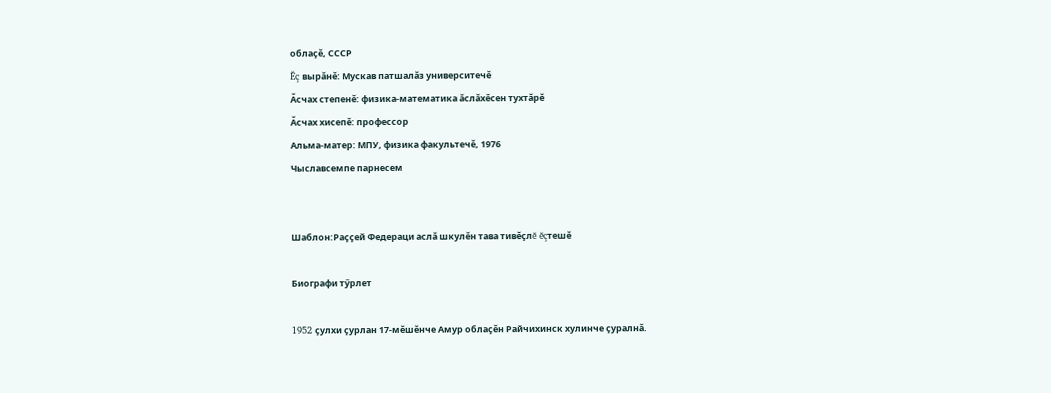облаçĕ, СССР
Ĕç вырăнĕ: Мускав патшалăз университечĕ
Ăсчах степенĕ: физика-математика ăслăхĕсен тухтăрĕ
Ăсчах хисепĕ: профессор
Альма-матер: МПУ, физика факультечĕ, 1976
Чыславсемпе парнесем


Шаблон:Раççей Федераци аслă шкулĕн тава тивĕçлĕ ĕçтешĕ

Биографи тӳрлет

1952 çулхи çурлан 17-мĕшĕнче Амур облаçĕн Райчихинск хулинче çуралнă.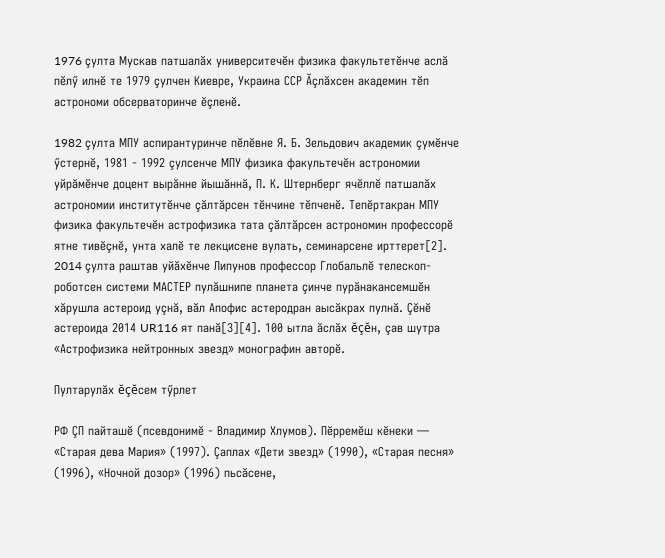1976 çулта Мускав патшалăх университечĕн физика факультетĕнче аслă пĕлӳ илнĕ те 1979 çулчен Киевре, Украина ССР Ăçлăхсен академин тĕп астрономи обсерваторинче ĕçленĕ.

1982 çулта МПУ аспирантуринче пĕлĕвне Я. Б. Зельдович академик çумĕнче ӳстернĕ, 1981 - 1992 çулсенче МПУ физика факультечĕн астрономии уйрăмĕнче доцент вырăнне йышăннă, П. К. Штернберг ячĕллĕ патшалăх астрономии институтĕнче çăлтăрсен тĕнчине тĕпченĕ. Тепĕртакран МПУ физика факультечĕн астрофизика тата çăлтăрсен астрономин профессорĕ ятне тивĕçнĕ, унта халĕ те лекцисене вулать, семинарсене ирттерет[2]. 2014 çулта раштав уйăхĕнче Липунов профессор Глобальлĕ телескоп-роботсен системи МАСТЕР пулăшнипе планета çинче пурăнакансемшĕн хăрушла астероид уçнă, вăл Апофис астеродран аысăкрах пулнă. Çĕнĕ астероида 2014 UR116 ят панă[3][4]. 100 ытла ăслăх ĕçĕн, çав шутра «Астрофизика нейтронных звезд» монографин авторĕ.

Пултарулăх ĕçĕсем тӳрлет

РФ ÇП пайташĕ (псевдонимĕ - Владимир Хлумов). Пĕрремĕш кĕнеки — «Старая дева Мария» (1997). Çаплах «Дети звезд» (1990), «Старая песня» (1996), «Ночной дозор» (1996) пьсăсене,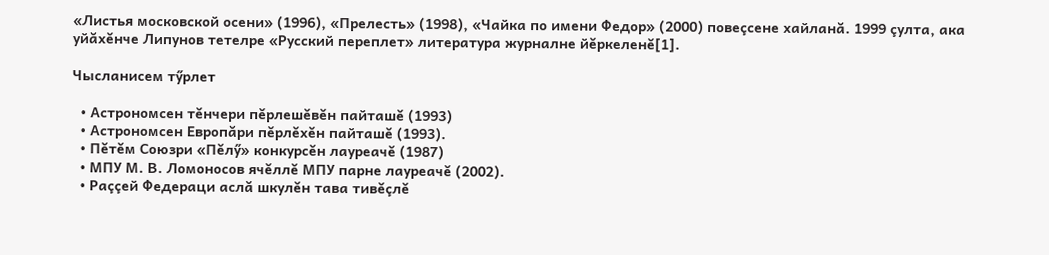«Листья московской осени» (1996), «Прелесть» (1998), «Чайка по имени Федор» (2000) повеçсене хайланă. 1999 çулта, ака уйăхĕнче Липунов тетелре «Русский переплет» литература журналне йĕркеленĕ[1].

Чысланисем тӳрлет

  • Астрономсен тĕнчери пĕрлешĕвĕн пайташĕ (1993)
  • Астрономсен Европăри пĕрлĕхĕн пайташĕ (1993).
  • Пĕтĕм Союзри «Пĕлӳ» конкурсĕн лауреачĕ (1987)
  • МПУ М. В. Ломоносов ячĕллĕ МПУ парне лауреачĕ (2002).
  • Раççей Федераци аслă шкулĕн тава тивĕçлĕ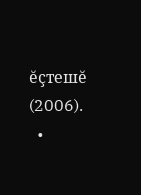ĕçтешĕ (2006).
  •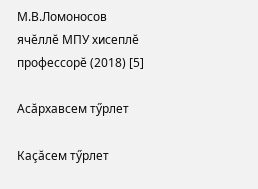М.В.Ломоносов ячĕллĕ МПУ хисеплĕ профессорĕ (2018) [5]

Асăрхавсем тӳрлет

Каçăсем тӳрлет